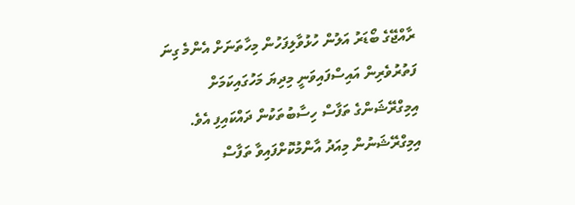ރާއްޖޭގެ ބޯޑަރު އަލުން ހުޅުވާލިފަހުން މިހާތަނަށް އެންމެ ގިނަ ފަތުރުވެރިން އައިސްފައިވަނީ މިދިޔަ މަހުގައިކަމަށް އިމިގްރޭޝަންގެ ތަފާސް ހިސާބުތަކުން ދައްކައިފި އެވެ.
އިމިގްރޭޝަނުން މިއަދު އާންމުކޮށްފައިވާ ތަފާސް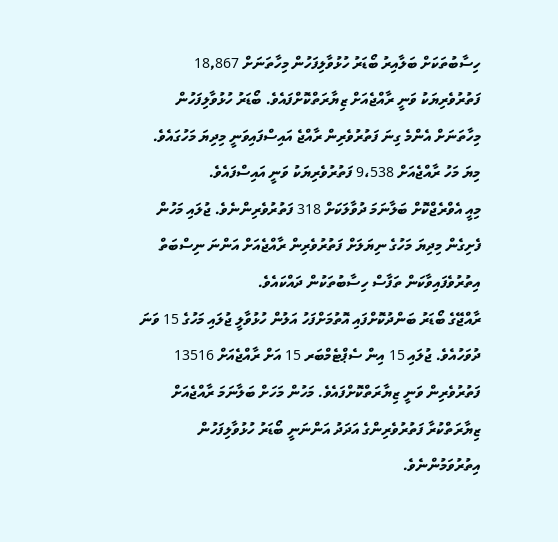ހިސާބުތަކަށް ބަލާއިރު ބޯޑަރު ހުޅުވާލިފަހުން މިހާތަނަށް 18,867 ފަތުރުވެރިޔަކު ވަނީ ރާއްޖެއަށް ޒިޔާރަތްކޮށްފައެވެ. ބޯޑަރު ހުޅުވާލިފަހުން މިހާތަނަށް އެންމެ ގިނަ ފަތުރުވެރިން ރާއްޖެ އައިސްފައިވަނީ މިދިޔަ މަހުގައެވެ. މިޔަ މަހު ރާއްޖެއަށް 9،538 ފަތުރުވެރިޔަކު ވަނީ އައިސްފައެވެ.
މިއީ އެވްރެޖްކޮށް ބަލާނަމަ ދުވާލަކަށް 318 ފަތުރުވެރިންނެވެ. ޖުލައި މަހުން ފެށިގެން މިދިޔަ މަހުގެ ނިޔަލަށް ފަތުރުވެރިން ރާއްޖެއަށް އަންނަ ނިސްބަތް އިތުރުވެފައިވާކަން ތަފާސް ހިސާބުތަކުން ދައްކައެވެ.
ރާއްޖޭގެ ބޯޑަރު ބަންދުކޮށްފައި އޮތުމަށްފަހު އަލުން ހުޅުވާލީ ޖުލައި މަހުގެ 15 ވަނަ ދުވަހުއެވެ. ޖުލައި 15 އިން ސެޕްޓެމްބަރ 15 އަށް ރާއްޖެއަށް 13516 ފަތުރުވެރިން ވަނީ ޒިޔާރަތްކޮށްފައެވެ. މަހުން މަހަށް ބަލާނަމަ ރާއްޖެއަށް ޒިޔާރަތްކުރާ ފަތުރުވެރިންގެ އަދަދު އަންނަނީ ބޯޑަރު ހުޅުވާލިފަހުން އިތުރުވަމުންނެވެ.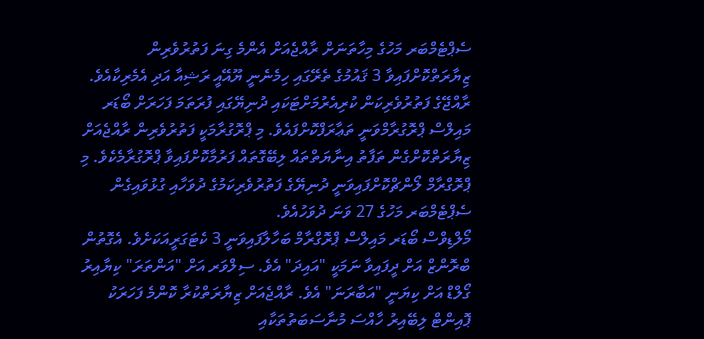ސެޕްޓެމްބަރ މަހުގެ މިހާތަނަށް ރާއްޖެއަށް އެންމެ ގިނަ ފަތުރުވެރިން ޒިޔާރަތްކޮށްފައިވާ 3 ޤައުމުގެ ތެރޭގައި ހިމެނެނީ ޔޫއޭއީ ރަޝިއާ އަދި އެމެރިކާއެވެ.
ރާއްޖޭގެ ފަތުރުވެރިކަން ކުރިއެރުމަށްޓަކައި ދުނިޔޭގައި ފުރަތަމަ ފަހަރަށް ބޯޑަރ މައިލްސް ޕްރޮގުރާމްވަނީ ތަޢާރަފްކޮށްފައެވެ. މި ޕްރޮގުރާމަކީ ފަތުރުވެރިން ރާއްޖެއަށް ޒިޔާރަތްކޮށްގެން ތަފާތު އިނާޔަތްތައް ލިބޭގޮތައް ފަރުމާކޮށްފައިވާ ޕްރޮގުރާމެކެވެ. މި ޕްރޮގްރާމް ލޯންޗްކޮށްފައިވަނީ ދުނިޔޭގެ ފަތުރުވެރިކަމުގެ ދުވަހާއި ގުޅުވައިގެން ސެޕްޓެމްބަރ މަހުގެ 27 ވަނަ ދުވަހުއެވެ.
މޯލްޑިވްސް ބޯޑަރ މައިލްސް ޕްރޮގްރާމް ބަހާލާފައިވަނީ 3 ކެޓަގަރީއަކަށެވެ. އެގޮތުން ބްރޮންޒް އަށް ދީފައިވާ ނަމަކީ "އައިދަ" އެވެ. ސިލްވަރ އަށް "އަންތަރަ" ކިޔާއިރު ގޯލްޑް އަށް ކިޔަނީ "އަބާރަނަ" އެވެ. ރާއްޖެއަށް ޒިޔާރަތްކުރާ ކޮންމެ ފަހަރަކު ޕޮއިންޓް ލިބޭއިރު ހާއްސަ މުނާސަބަތުތަކާއި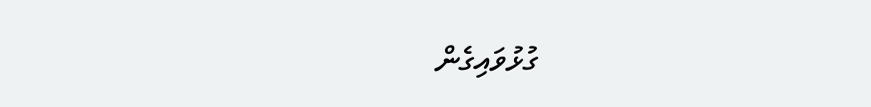ގުޅުވައިގެން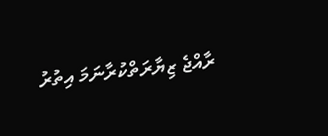ރާއްޖެ ޒިޔާރަތްކުރާނަމަ އިތުރު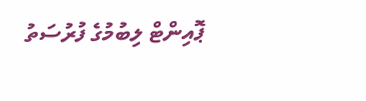ޕޮއިންޓް ލިބުމުގެ ފުރުސަތު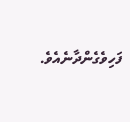ފަހިވެގެންދާނެއެވެ.